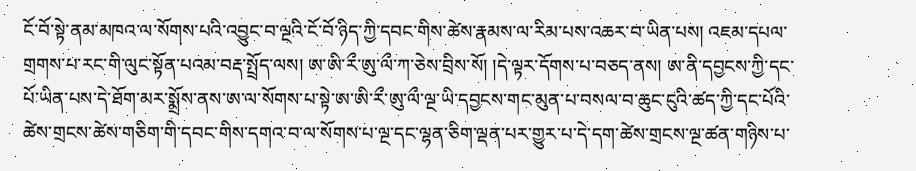ངོ་བོ་སྟེ་ནམ་མཁའ་ལ་སོགས་པའི་འབྱུང་བ་ལྔའི་ངོ་བོ་ཉིད་ཀྱི་དབང་གིས་ཚེས་རྣམས་ལ་རིམ་པས་འཆར་བ་ཡིན་པས། འཇམ་དཔལ་གྲགས་པ་རང་གི་ལུང་སྟོན་པའམ་བརྡ་སྤྲོད་ལས། ཨ་ཨི་རྀ་ཨུ་ལྀ་ཀ་ཅེས་བྲིས་སོ། །དེ་ལྟར་དོགས་པ་བཅད་ནས། ཨ་ནི་དབྱངས་ཀྱི་དང་པོ་ཡིན་པས་དེ་ཐོག་མར་སྨྲོས་ནས་ཨ་ལ་སོགས་པ་སྟེ་ཨ་ཨི་རྀ་ཨུ་ལྀ་ལྔ་ཡི་དབྱངས་གང་མུན་པ་བསལ་བ་ཆུང་ངུའི་ཚད་ཀྱི་དང་པོའི་ཚེས་གྲངས་ཚེས་གཅིག་གི་དབང་གིས་དགའ་བ་ལ་སོགས་པ་ལྔ་དང་ལྷན་ཅིག་ལྡན་པར་གྱུར་པ་དེ་དག་ཚེས་གྲངས་ལྔ་ཚན་གཉིས་པ་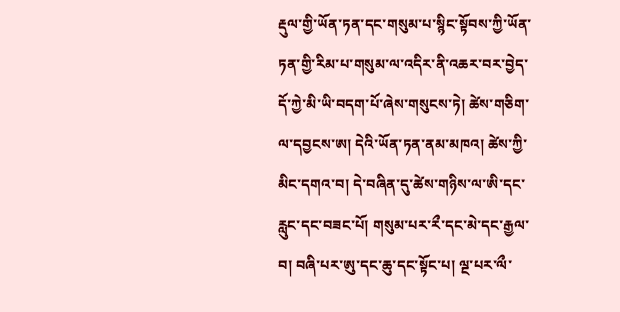རྡུལ་གྱི་ཡོན་ཏན་དང་གསུམ་པ་སྙིང་སྟོབས་ཀྱི་ཡོན་ཏན་གྱི་རིམ་པ་གསུམ་ལ་འདིར་ནི་འཆར་བར་བྱེད་དོ་ཀྱེ་མི་ཡི་བདག་པོ་ཞེས་གསུངས་ཏེ། ཚེས་གཅིག་ལ་དབྱངས་ཨ། དེའི་ཡོན་ཏན་ནམ་མཁའ། ཚེས་ཀྱི་མིང་དགའ་བ། དེ་བཞིན་དུ་ཚེས་གཉིས་ལ་ཨི་དང་རླུང་དང་བཟང་པོ། གསུམ་པར་རྀ་དང་མེ་དང་རྒྱལ་བ། བཞི་པར་ཨུ་དང་ཆུ་དང་སྟོང་པ། ལྔ་པར་ལྀ་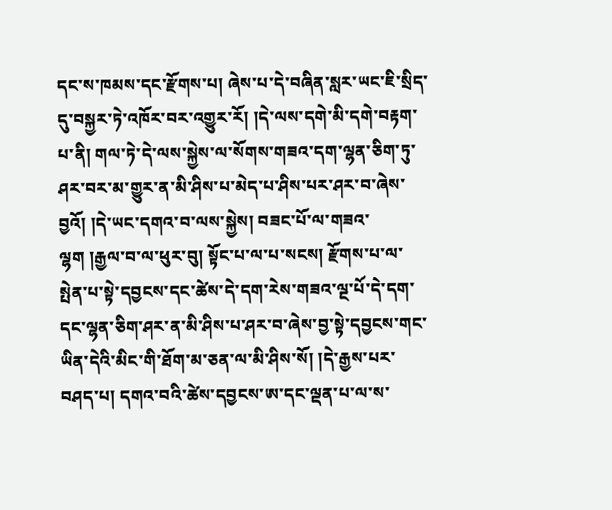དང་ས་ཁམས་དང་རྫོགས་པ། ཞེས་པ་དེ་བཞིན་སླར་ཡང་ཇི་སྲིད་དུ་བསྐྱར་ཏེ་འཁོར་བར་འགྱུར་རོ། །དེ་ལས་དགེ་མི་དགེ་བརྟག་པ་ནི། གལ་ཏེ་དེ་ལས་སྐྱེས་ལ་སོགས་གཟའ་དག་ལྷན་ཅིག་ཏུ་ཤར་བར་མ་གྱུར་ན་མི་ཤིས་པ་མེད་པ་ཤིས་པར་ཤར་བ་ཞེས་བྱའོ། །དེ་ཡང་དགའ་བ་ལས་སྐྱེས། བཟང་པོ་ལ་གཟའ་ལྷག །རྒྱལ་བ་ལ་ཕུར་བུ། སྟོང་པ་ལ་པ་སངས། རྫོགས་པ་ལ་སྤེན་པ་སྟེ་དབྱངས་དང་ཚེས་དེ་དག་རེས་གཟའ་ལྔ་པོ་དེ་དག་དང་ལྷན་ཅིག་ཤར་ན་མི་ཤིས་པ་ཤར་བ་ཞེས་བྱ་སྟེ་དབྱངས་གང་ཡིན་དེའི་མིང་གི་ཐོག་མ་ཅན་ལ་མི་ཤིས་སོ། །དེ་རྒྱས་པར་བཤད་པ། དགའ་བའི་ཚེས་དབྱངས་ཨ་དང་ལྡན་པ་ལ་ས་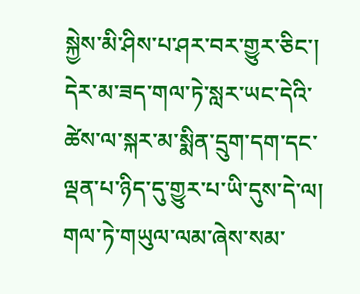སྐྱེས་མི་ཤིས་པ་ཤར་བར་གྱུར་ཅིང་། དེར་མ་ཟད་གལ་ཏེ་སླར་ཡང་དེའི་ཚེས་ལ་སྐར་མ་སྨིན་དྲུག་དག་དང་ལྡན་པ་ཉིད་དུ་གྱུར་པ་ཡི་དུས་དེ་ལ། གལ་ཏེ་གཡུལ་ལམ་ཞེས་སམ་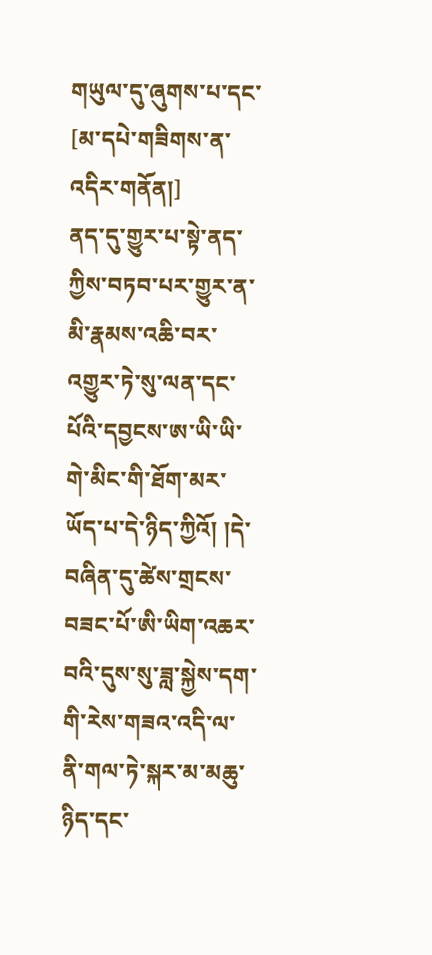གཡུལ་དུ་ཞུགས་པ་དང་
[མ་དཔེ་གཟིགས་ན་འདིར་གནོན།]
ནད་དུ་གྱུར་པ་སྟེ་ནད་ཀྱིས་བཏབ་པར་གྱུར་ན་མི་རྣམས་འཆི་བར་འགྱུར་ཏེ་སུ་ལན་དང་པོའི་དབྱངས་ཨ་ཡི་ཡི་གེ་མིང་གི་ཐོག་མར་ཡོད་པ་དེ་ཉིད་ཀྱིའོ། །དེ་བཞིན་དུ་ཚེས་གྲངས་བཟང་པོ་ཨི་ཡིག་འཆར་བའི་དུས་སུ་ཟླ་སྐྱེས་དག་གི་རེས་གཟའ་འདི་ལ་ནི་གལ་ཏེ་སྐར་མ་མཆུ་ཉིད་དང་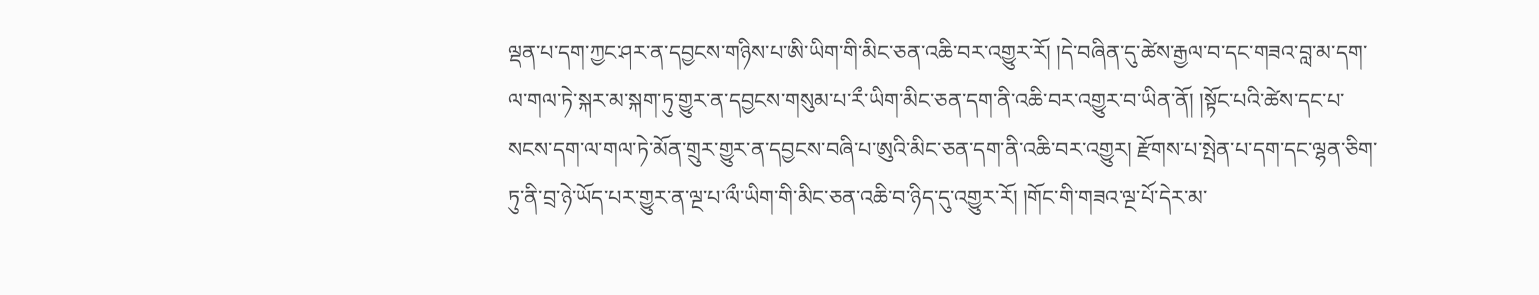ལྡན་པ་དག་ཀྱང་ཤར་ན་དབྱངས་གཉིས་པ་ཨི་ཡིག་གི་མིང་ཅན་འཆི་བར་འགྱུར་རོ། །དེ་བཞིན་དུ་ཚེས་རྒྱལ་བ་དང་གཟའ་བླ་མ་དག་ལ་གལ་ཏེ་སྐར་མ་སྐག་ཏུ་གྱུར་ན་དབྱངས་གསུམ་པ་རྀ་ཡིག་མིང་ཅན་དག་ནི་འཆི་བར་འགྱུར་བ་ཡིན་ནོ། །སྟོང་པའི་ཚེས་དང་པ་སངས་དག་ལ་གལ་ཏེ་མོན་གྲུར་གྱུར་ན་དབྱངས་བཞི་པ་ཨུའི་མིང་ཅན་དག་ནི་འཆི་བར་འགྱུར། རྫོགས་པ་སྤེན་པ་དག་དང་ལྷན་ཅིག་ཏུ་ནི་བྲ་ཉེ་ཡོད་པར་གྱུར་ན་ལྔ་པ་ལྀ་ཡིག་གི་མིང་ཅན་འཆི་བ་ཉིད་དུ་འགྱུར་རོ། །གོང་གི་གཟའ་ལྔ་པོ་དེར་མ་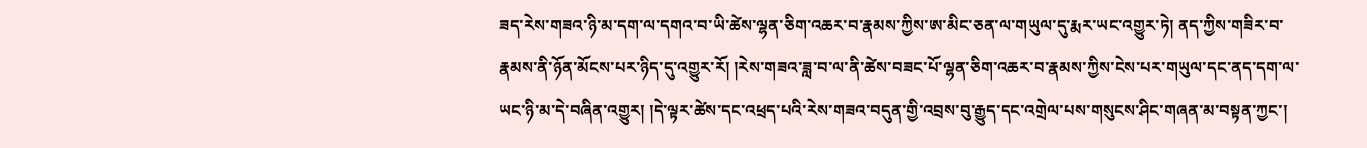ཟད་རེས་གཟའ་ཉི་མ་དག་ལ་དགའ་བ་ཡི་ཚེས་ལྷན་ཅིག་འཆར་བ་རྣམས་ཀྱིས་ཨ་མིང་ཅན་ལ་གཡུལ་དུ་རྨར་ཡང་འགྱུར་ཏེ། ནད་ཀྱིས་གཟིར་བ་རྣམས་ནི་ཉོན་མོངས་པར་ཉིད་དུ་འགྱུར་རོ། །རེས་གཟའ་ཟླ་བ་ལ་ནི་ཚེས་བཟང་པོ་ལྷན་ཅིག་འཆར་བ་རྣམས་ཀྱིས་ངེས་པར་གཡུལ་དང་ནད་དག་ལ་ཡང་ཉི་མ་དེ་བཞིན་འགྱུར། །དེ་ལྟར་ཚེས་དང་འཕྲད་པའི་རེས་གཟའ་བདུན་གྱི་འབྲས་བུ་རྒྱུད་དང་འགྲེལ་པས་གསུངས་ཤིང་གཞན་མ་བསྟན་ཀྱང་།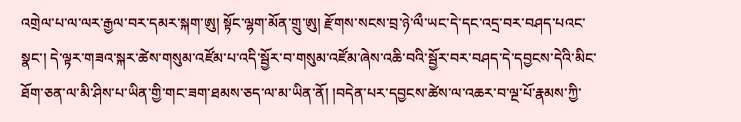འགྲེལ་པ་ལ་ལར་རྒྱལ་བར་དམར་སྐག་ཨུ། སྟོང་ལྷག་མོན་གྲུ་ཨུ། རྫོགས་སངས་བྲ་ཉེ་ལྀ་ཡང་དེ་དང་འདྲ་བར་བཤད་པའང་སྣང་། དེ་ལྟར་གཟའ་སྐར་ཚེས་གསུམ་འཛོམ་པ་འདི་སྦྱོར་བ་གསུམ་འཛོམ་ཞེས་འཆི་བའི་སྦྱོར་བར་བཤད་དེ་དབྱངས་དེའི་མིང་ཐོག་ཅན་ལ་མི་ཤིས་པ་ཡིན་གྱི་གང་ཟག་ཐམས་ཅད་ལ་མ་ཡིན་ནོ། །བདེན་པར་དབྱངས་ཚེས་ལ་འཆར་བ་ལྔ་པོ་རྣམས་ཀྱི་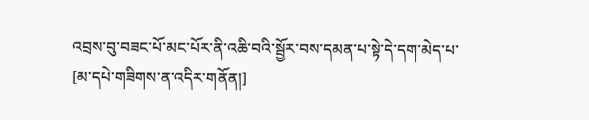འབྲས་བུ་བཟང་པོ་མང་པོར་ནི་འཆི་བའི་སྦྱོར་བས་དམན་པ་སྟེ་དེ་དག་མེད་པ་
[མ་དཔེ་གཟིགས་ན་འདིར་གནོན།]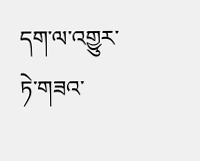དག་ལ་འགྱུར་ཏེ་གཟའ་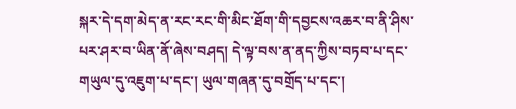སྐར་དེ་དག་མེད་ན་རང་རང་གི་མིང་ཐོག་གི་དབྱངས་འཆར་བ་ནི་ཤིས་པར་ཤར་བ་ཡིན་ནོ་ཞེས་བཤད། དེ་ལྟ་བས་ན་ནད་ཀྱིས་བཏབ་པ་དང་གཡུལ་དུ་འཇུག་པ་དང་། ཡུལ་གཞན་དུ་བགྲོད་པ་དང་།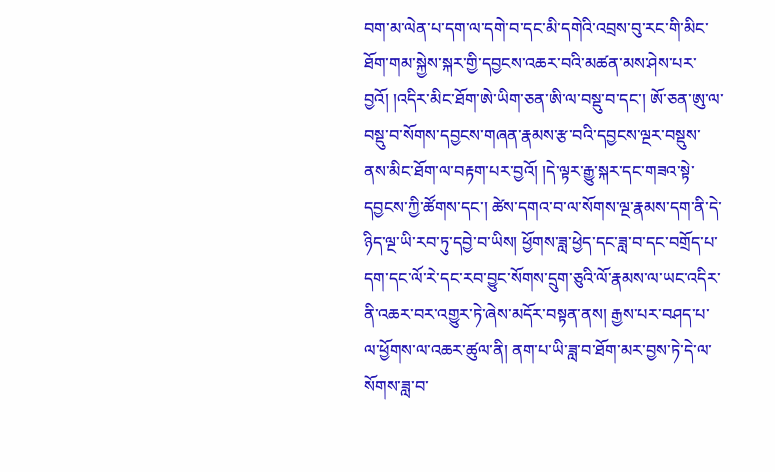བག་མ་ལེན་པ་དག་ལ་དགེ་བ་དང་མི་དགེའི་འབྲས་བུ་རང་གི་མིང་ཐོག་གམ་སྐྱེས་སྐར་གྱི་དབྱངས་འཆར་བའི་མཚན་མས་ཤེས་པར་བྱའོ། །འདིར་མིང་ཐོག་ཨེ་ཡིག་ཅན་ཨི་ལ་བསྡུ་བ་དང་། ཨོ་ཅན་ཨུ་ལ་བསྡུ་བ་སོགས་དབྱངས་གཞན་རྣམས་རྩ་བའི་དབྱངས་ལྔར་བསྡུས་ནས་མིང་ཐོག་ལ་བརྟག་པར་བྱའོ། །དེ་ལྟར་རྒྱུ་སྐར་དང་གཟའ་སྟེ་དབྱངས་ཀྱི་ཚོགས་དང་། ཚེས་དགའ་བ་ལ་སོགས་ལྔ་རྣམས་དག་ནི་དེ་ཉིད་ལྔ་ཡི་རབ་ཏུ་དབྱེ་བ་ཡིས། ཕྱོགས་ཟླ་ཕྱེད་དང་ཟླ་བ་དང་བགྲོད་པ་དག་དང་ལོ་རེ་དང་རབ་བྱུང་སོགས་དྲུག་ཅུའི་ལོ་རྣམས་ལ་ཡང་འདིར་ནི་འཆར་བར་འགྱུར་ཏེ་ཞེས་མདོར་བསྟན་ནས། རྒྱས་པར་བཤད་པ་ལ་ཕྱོགས་ལ་འཆར་ཚུལ་ནི། ནག་པ་ཡི་ཟླ་བ་ཐོག་མར་བྱས་ཏེ་དེ་ལ་སོགས་ཟླ་བ་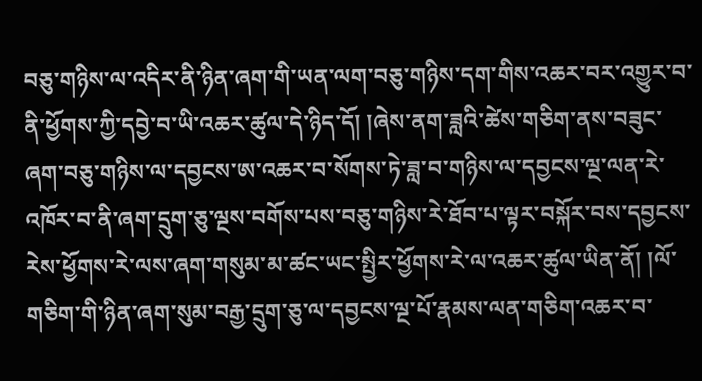བཅུ་གཉིས་ལ་འདིར་ནི་ཉིན་ཞག་གི་ཡན་ལག་བཅུ་གཉིས་དག་གིས་འཆར་བར་འགྱུར་བ་ནི་ཕྱོགས་ཀྱི་དབྱེ་བ་ཡི་འཆར་ཚུལ་དེ་ཉིད་དོ། །ཞེས་ནག་ཟླའི་ཚེས་གཅིག་ནས་བཟུང་ཞག་བཅུ་གཉིས་ལ་དབྱངས་ཨ་འཆར་བ་སོགས་ཏེ་ཟླ་བ་གཉིས་ལ་དབྱངས་ལྔ་ལན་རེ་འཁོར་བ་ནི་ཞག་དྲུག་ཅུ་ལྔས་བགོས་པས་བཅུ་གཉིས་རེ་ཐོབ་པ་ལྟར་བསྐོར་བས་དབྱངས་རེས་ཕྱོགས་རེ་ལས་ཞག་གསུམ་མ་ཚང་ཡང་སྤྱིར་ཕྱོགས་རེ་ལ་འཆར་ཚུལ་ཡིན་ནོ། །ལོ་གཅིག་གི་ཉིན་ཞག་སུམ་བརྒྱ་དྲུག་ཅུ་ལ་དབྱངས་ལྔ་པོ་རྣམས་ལན་གཅིག་འཆར་བ་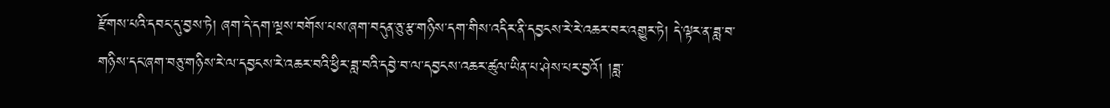རྫོགས་པའི་དབང་དུ་བྱས་ཏེ། ཞག་དེ་དག་ལྔས་བགོས་པས་ཞག་བདུན་ཅུ་རྩ་གཉིས་དག་གིས་འདིར་ནི་དབྱངས་རེ་རེ་འཆར་བར་འགྱུར་ཏེ། དེ་ལྟར་ན་ཟླ་བ་གཉིས་དང་ཞག་བཅུ་གཉིས་རེ་ལ་དབྱངས་རེ་འཆར་བའི་ཕྱིར་ཟླ་བའི་དབྱེ་བ་ལ་དབྱངས་འཆར་ཚུལ་ཡིན་པ་ཤེས་པར་བྱའོ། །ཟླ་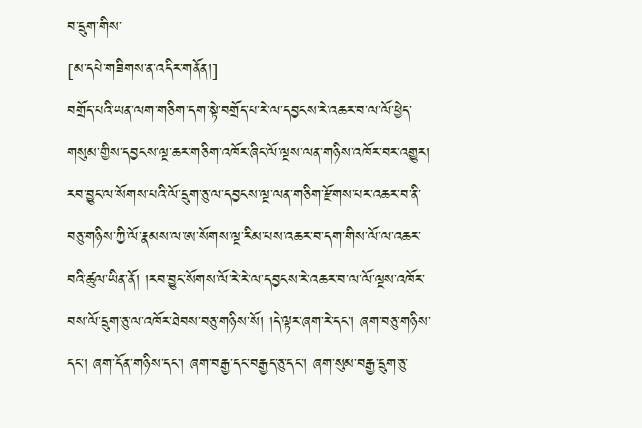བ་དྲུག་གིས་
[མ་དཔེ་གཟིགས་ན་འདིར་གནོན།]
བགྲོད་པའི་ཡན་ལག་གཅིག་དག་སྟེ་བགྲོད་པ་རེ་ལ་དབྱངས་རེ་འཆར་བ་ལ་ལོ་ཕྱེད་གསུམ་གྱིས་དབྱངས་ལྔ་ཆར་གཅིག་འཁོར་ཞིང་ལོ་ལྔས་ལན་གཉིས་འཁོར་བར་འགྱུར། རབ་བྱུང་ལ་སོགས་པའི་ལོ་དྲུག་ཅུ་ལ་དབྱངས་ལྔ་ལན་གཅིག་རྫོགས་པར་འཆར་བ་ནི་བཅུ་གཉིས་ཀྱི་ལོ་རྣམས་ལ་ཨ་སོགས་ལྔ་རིམ་པས་འཆར་བ་དག་གིས་ལོ་ལ་འཆར་བའི་ཚུལ་ཡིན་ནོ། །རབ་བྱུང་སོགས་ལོ་རེ་རེ་ལ་དབྱངས་རེ་འཆར་བ་ལ་ལོ་ལྔས་འཁོར་བས་ལོ་དྲུག་ཅུ་ལ་འཁོར་ཐེབས་བཅུ་གཉིས་སོ། །དེ་ལྟར་ཞག་རེ་དང་། ཞག་བཅུ་གཉིས་དང་། ཞག་དོན་གཉིས་དང་། ཞག་བརྒྱ་དང་བརྒྱད་ཅུ་དང་། ཞག་སུམ་བརྒྱ་དྲུག་ཅུ་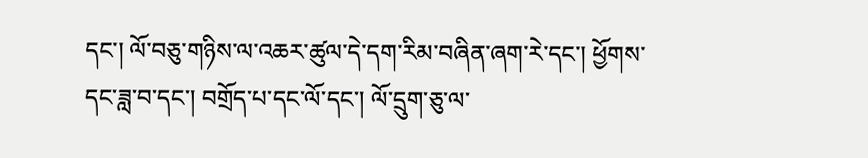དང་། ལོ་བཅུ་གཉིས་ལ་འཆར་ཚུལ་དེ་དག་རིམ་བཞིན་ཞག་རེ་དང་། ཕྱོགས་དང་ཟླ་བ་དང་། བགྲོད་པ་དང་ལོ་དང་། ལོ་དྲུག་ཅུ་ལ་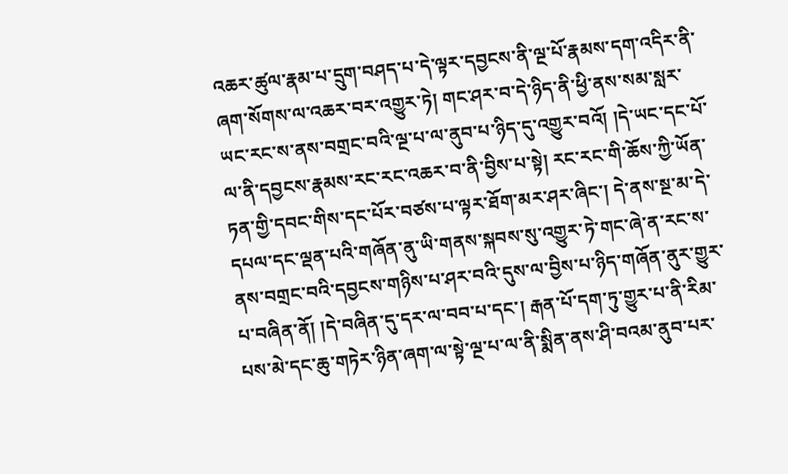འཆར་ཚུལ་རྣམ་པ་དྲུག་བཤད་པ་དེ་ལྟར་དབྱངས་ནི་ལྔ་པོ་རྣམས་དག་འདིར་ནི་ཞག་སོགས་ལ་འཆར་བར་འགྱུར་ཏེ། གང་ཤར་བ་དེ་ཉིད་ནི་ཕྱི་ནས་སམ་སླར་ཡང་རང་ས་ནས་བགྲང་བའི་ལྔ་པ་ལ་ནུབ་པ་ཉིད་དུ་འགྱུར་བའོ། །དེ་ཡང་དང་པོ་ལ་ནི་དབྱངས་རྣམས་རང་རང་འཆར་བ་ནི་བྱིས་པ་སྟེ། རང་རང་གི་ཆོས་ཀྱི་ཡོན་ཏན་གྱི་དབང་གིས་དང་པོར་བཙས་པ་ལྟར་ཐོག་མར་ཤར་ཞིང་། དེ་ནས་སྔ་མ་དེ་དཔལ་དང་ལྡན་པའི་གཞོན་ནུ་ཡི་གནས་སྐབས་སུ་འགྱུར་ཏེ་གང་ཞེ་ན་རང་ས་ནས་བགྲང་བའི་དབྱངས་གཉིས་པ་ཤར་བའི་དུས་ལ་བྱིས་པ་ཉིད་གཞོན་ནུར་གྱུར་པ་བཞིན་ནོ། །དེ་བཞིན་དུ་དར་ལ་བབ་པ་དང་། རྒན་པོ་དག་ཏུ་གྱུར་པ་ནི་རིམ་པས་མེ་དང་ཆུ་གཏེར་ཉིན་ཞག་ལ་སྟེ་ལྔ་པ་ལ་ནི་སྨིན་ནས་ཤི་བའམ་ནུབ་པར་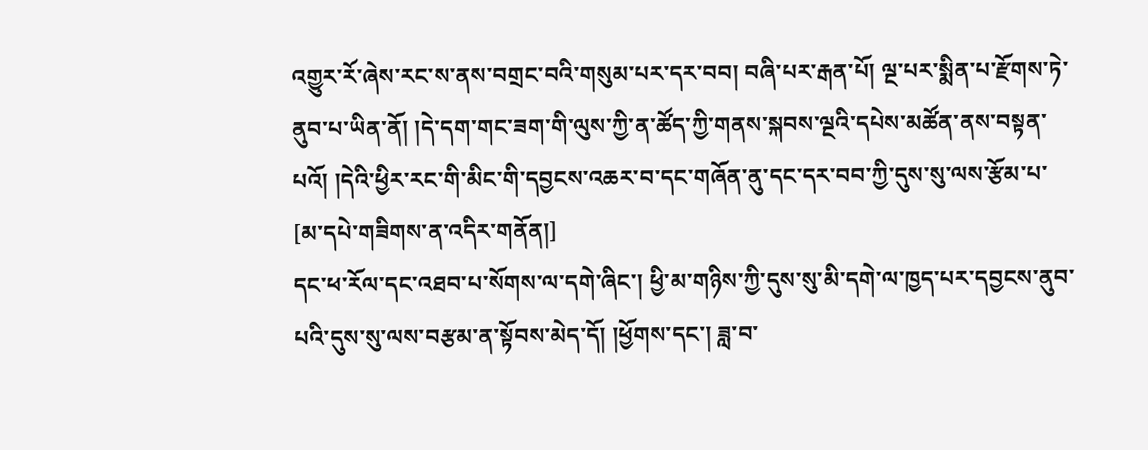འགྱུར་རོ་ཞེས་རང་ས་ནས་བགྲང་བའི་གསུམ་པར་དར་བབ། བཞི་པར་རྒན་པོ། ལྔ་པར་སྨིན་པ་རྫོགས་ཏེ་ནུབ་པ་ཡིན་ནོ། །དེ་དག་གང་ཟག་གི་ལུས་ཀྱི་ན་ཚོད་ཀྱི་གནས་སྐབས་ལྔའི་དཔེས་མཚོན་ནས་བསྟན་པའོ། །དེའི་ཕྱིར་རང་གི་མིང་གི་དབྱངས་འཆར་བ་དང་གཞོན་ནུ་དང་དར་བབ་ཀྱི་དུས་སུ་ལས་རྩོམ་པ་
[མ་དཔེ་གཟིགས་ན་འདིར་གནོན།]
དང་ཕ་རོལ་དང་འཐབ་པ་སོགས་ལ་དགེ་ཞིང་། ཕྱི་མ་གཉིས་ཀྱི་དུས་སུ་མི་དགེ་ལ་ཁྱད་པར་དབྱངས་ནུབ་པའི་དུས་སུ་ལས་བརྩམ་ན་སྟོབས་མེད་དོ། །ཕྱོགས་དང་། ཟླ་བ་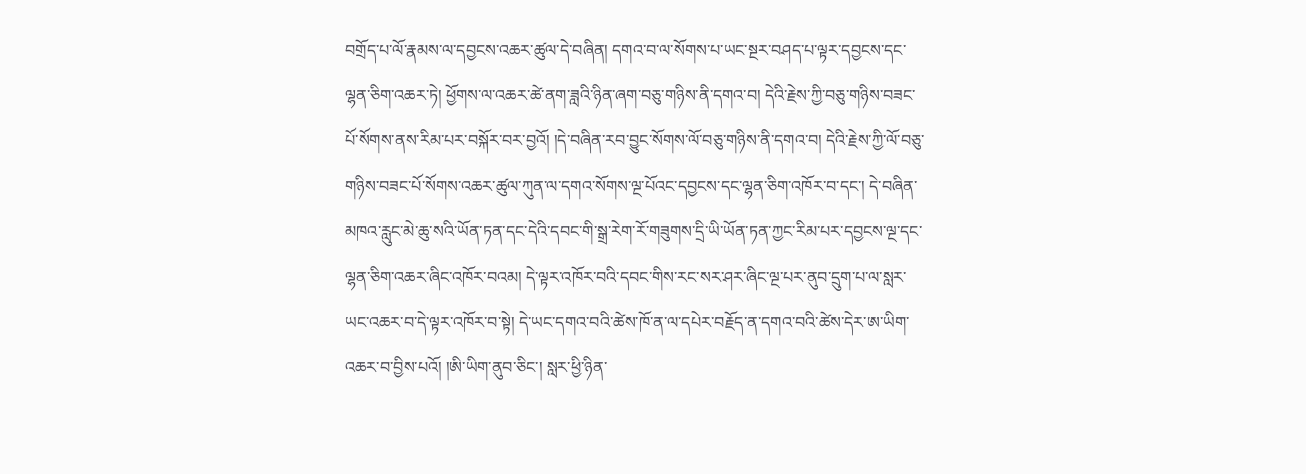བགྲོད་པ་ལོ་རྣམས་ལ་དབྱངས་འཆར་ཚུལ་དེ་བཞིན། དགའ་བ་ལ་སོགས་པ་ཡང་སྔར་བཤད་པ་ལྟར་དབྱངས་དང་ལྷན་ཅིག་འཆར་ཏེ། ཕྱོགས་ལ་འཆར་ཚེ་ནག་ཟླའི་ཉིན་ཞག་བཅུ་གཉིས་ནི་དགའ་བ། དེའི་རྗེས་ཀྱི་བཅུ་གཉིས་བཟང་པོ་སོགས་ནས་རིམ་པར་བསྐོར་བར་བྱའོ། །དེ་བཞིན་རབ་བྱུང་སོགས་ལོ་བཅུ་གཉིས་ནི་དགའ་བ། དེའི་རྗེས་ཀྱི་ལོ་བཅུ་གཉིས་བཟང་པོ་སོགས་འཆར་ཚུལ་ཀུན་ལ་དགའ་སོགས་ལྔ་པོའང་དབྱངས་དང་ལྷན་ཅིག་འཁོར་བ་དང་། དེ་བཞིན་མཁའ་རླུང་མེ་ཆུ་སའི་ཡོན་ཏན་དང་དེའི་དབང་གི་སྒྲ་རེག་རོ་གཟུགས་དྲི་ཡི་ཡོན་ཏན་ཀྱང་རིམ་པར་དབྱངས་ལྔ་དང་ལྷན་ཅིག་འཆར་ཞིང་འཁོར་བའམ། དེ་ལྟར་འཁོར་བའི་དབང་གིས་རང་སར་ཤར་ཞིང་ལྔ་པར་ནུབ་དྲུག་པ་ལ་སླར་ཡང་འཆར་བ་དེ་ལྟར་འཁོར་བ་སྟེ། དེ་ཡང་དགའ་བའི་ཚེས་ཁོ་ན་ལ་དཔེར་བརྗོད་ན་དགའ་བའི་ཚེས་དེར་ཨ་ཡིག་འཆར་བ་བྱིས་པའོ། །ཨི་ཡིག་ནུབ་ཅིང་། སླར་ཕྱི་ཉིན་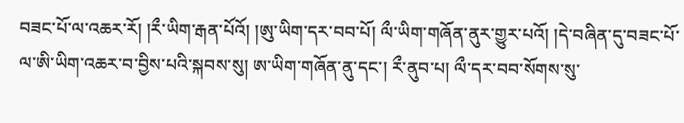བཟང་པོ་ལ་འཆར་རོ། །རྀ་ཡིག་རྒན་པོའོ། །ཨུ་ཡིག་དར་བབ་པོ། ལྀ་ཡིག་གཞོན་ནུར་གྱུར་པའོ། །དེ་བཞིན་དུ་བཟང་པོ་ལ་ཨི་ཡིག་འཆར་བ་བྱིས་པའི་སྐབས་སུ། ཨ་ཡིག་གཞོན་ནུ་དང་། རྀ་ནུབ་པ། ལྀ་དར་བབ་སོགས་སུ་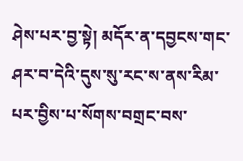ཤེས་པར་བྱ་སྟེ། མདོར་ན་དབྱངས་གང་ཤར་བ་དེའི་དུས་སུ་རང་ས་ནས་རིམ་པར་བྱིས་པ་སོགས་བགྲང་བས་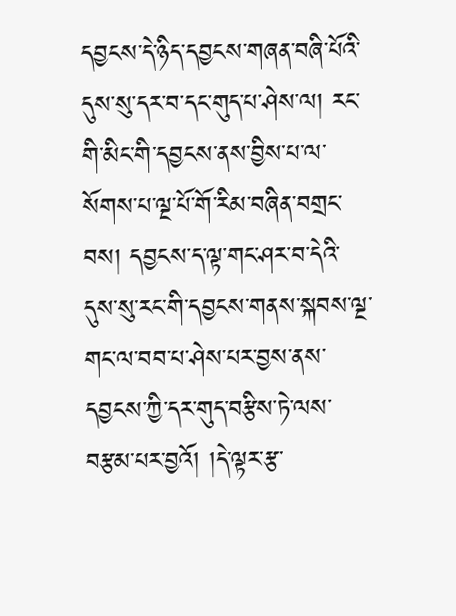དབྱངས་དེ་ཉིད་དབྱངས་གཞན་བཞི་པོའི་དུས་སུ་དར་བ་དང་གུད་པ་ཤེས་ལ། རང་གི་མིང་གི་དབྱངས་ནས་བྱིས་པ་ལ་སོགས་པ་ལྔ་པོ་གོ་རིམ་བཞིན་བགྲང་བས། དབྱངས་ད་ལྟ་གང་ཤར་བ་དེའི་དུས་སུ་རང་གི་དབྱངས་གནས་སྐབས་ལྔ་གང་ལ་བབ་པ་ཤེས་པར་བྱས་ནས་དབྱངས་ཀྱི་དར་གུད་བརྩིས་ཏེ་ལས་བརྩམ་པར་བྱའོ། །དེ་ལྟར་རྩ་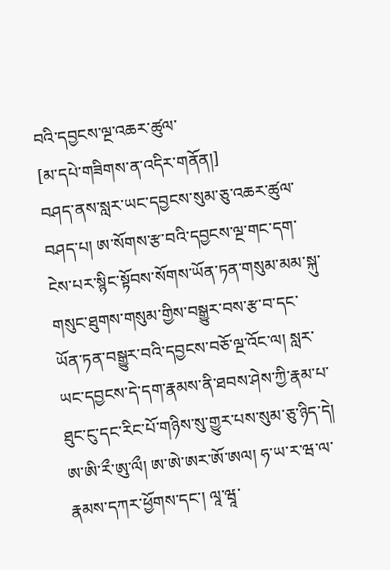བའི་དབྱངས་ལྔ་འཆར་ཚུལ་
[མ་དཔེ་གཟིགས་ན་འདིར་གནོན།]
བཤད་ནས་སླར་ཡང་དབྱངས་སུམ་ཅུ་འཆར་ཚུལ་བཤད་པ། ཨ་སོགས་རྩ་བའི་དབྱངས་ལྔ་གང་དག་ངེས་པར་སྙིང་སྟོབས་སོགས་ཡོན་ཏན་གསུམ་མམ་སྐུ་གསུང་ཐུགས་གསུམ་གྱིས་བསྒྱུར་བས་རྩ་བ་དང་ཡོན་ཏན་བསྒྱུར་བའི་དབྱངས་བཅོ་ལྔ་འོང་ལ། སླར་ཡང་དབྱངས་དེ་དག་རྣམས་ནི་ཐབས་ཤེས་ཀྱི་རྣམ་པ་ཐུང་ངུ་དང་རིང་པོ་གཉིས་སུ་གྱུར་པས་སུམ་ཅུ་ཉིད་དེ། ཨ་ཨི་རྀ་ཨུ་ལྀ། ཨ་ཨེ་ཨར་ཨོ་ཨལ། ཧ་ཡ་ར་ཝ་ལ་རྣམས་དཀར་ཕྱོགས་དང་། ལཱ་ཝཱ་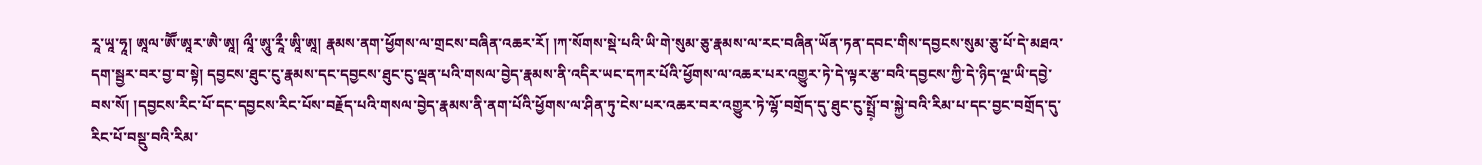རཱ་ཡཱ་ཧཱ། ཨཱལ་ཨཽ་ཨཱར་ཨཻ་ཨཱ། ལཱྀ་ཨཱུ་རཱྀ་ཨཱི་ཨཱ། རྣམས་ནག་ཕྱོགས་ལ་གྲངས་བཞིན་འཆར་རོ། །ཀ་སོགས་སྡེ་པའི་ཡི་གེ་སུམ་ཅུ་རྣམས་ལ་རང་བཞིན་ཡོན་ཏན་དབང་གིས་དབྱངས་སུམ་ཅུ་པོ་དེ་མཐའ་དག་སྦྱར་བར་བྱ་བ་སྟེ། དབྱངས་ཐུང་ངུ་རྣམས་དང་དབྱངས་ཐུང་ངུ་ལྡན་པའི་གསལ་བྱེད་རྣམས་ནི་འདིར་ཡང་དཀར་པོའི་ཕྱོགས་ལ་འཆར་པར་འགྱུར་ཏེ་དེ་ལྟར་རྩ་བའི་དབྱངས་ཀྱི་དེ་ཉིད་ལྔ་ཡི་དབྱེ་བས་སོ། །དབྱངས་རིང་པོ་དང་དབྱངས་རིང་པོས་བརྗོད་པའི་གསལ་བྱེད་རྣམས་ནི་ནག་པོའི་ཕྱོགས་ལ་ཤིན་ཏུ་ངེས་པར་འཆར་བར་འགྱུར་ཏེ་ལྷོ་བགྲོད་དུ་ཐུང་ངུ་སྤྲོ༷་བ་སྐྱེ་བའི་རིམ་པ་དང་བྱང་བགྲོད་དུ་རིང་པོ་བསྡུ་བའི་རིམ་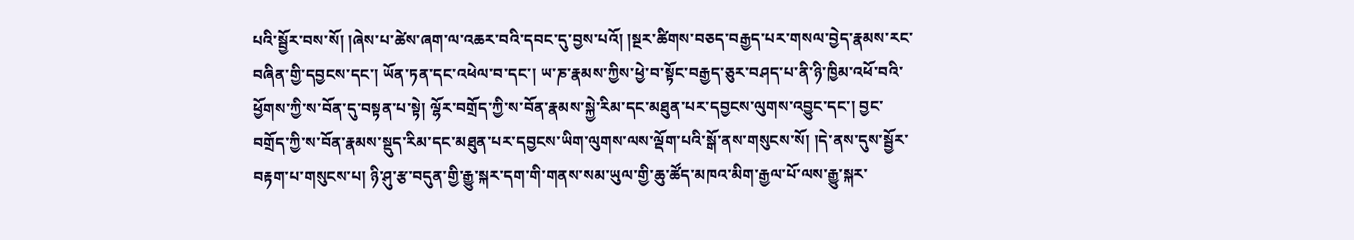པའི་སྦྱོར་བས་སོ། །ཞེས་པ་ཚེས་ཞག་ལ་འཆར་བའི་དབང་དུ་བྱས་པའོ། །སྔར་ཚིགས་བཅད་བརྒྱད་པར་གསལ་བྱེད་རྣམས་རང་བཞིན་གྱི་དབྱངས་དང་། ཡོན་ཏན་དང་འཕེལ་བ་དང་། ཡ་ཎ་རྣམས་ཀྱིས་ཕྱེ་བ་སྟོང་བརྒྱད་ཅུར་བཤད་པ་ནི་ཉི་ཁྱིམ་འཕོ་བའི་ཕྱོགས་ཀྱི་ས་བོན་དུ་བསྟན་པ་སྟེ། ལྷོར་བགྲོད་ཀྱི་ས་བོན་རྣམས་སྐྱེ་རིམ་དང་མཐུན་པར་དབྱངས་ལུགས་འབྱུང་དང་། བྱང་བགྲོད་ཀྱི་ས་བོན་རྣམས་སྡུད་རིམ་དང་མཐུན་པར་དབྱངས་ཡིག་ལུགས་ལས་ལྡོག་པའི་སྒོ་ནས་གསུངས་སོ། །དེ་ནས་དུས་སྦྱོར་བརྟག་པ་གསུངས་པ། ཉི་ཤུ་རྩ་བདུན་གྱི་རྒྱུ་སྐར་དག་གི་གནས་སམ་ཡུལ་གྱི་ཆུ་ཚོད་མཁའ་མིག་རྒྱལ་པོ་ལས་རྒྱུ་སྐར་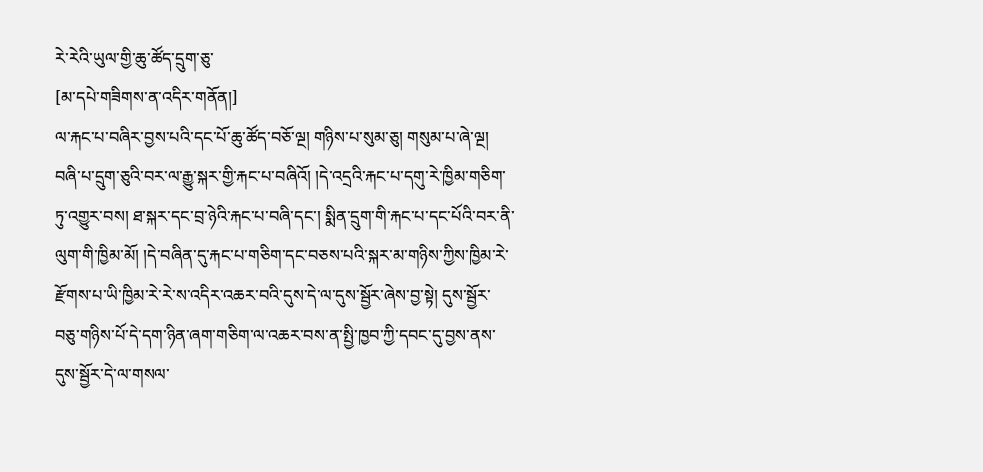རེ་རེའི་ཡུལ་གྱི་ཆུ་ཚོད་དྲུག་ཅུ་
[མ་དཔེ་གཟིགས་ན་འདིར་གནོན།]
ལ་རྐང་པ་བཞིར་བྱས་པའི་དང་པོ་ཆུ་ཚོད་བཅོ་ལྔ། གཉིས་པ་སུམ་ཅུ། གསུམ་པ་ཞེ་ལྔ། བཞི་པ་དྲུག་ཅུའི་བར་ལ་རྒྱུ་སྐར་གྱི་རྐང་པ་བཞིའོ། །དེ་འདྲའི་རྐང་པ་དགུ་རེ་ཁྱིམ་གཅིག་ཏུ་འགྱུར་བས། ཐ་སྐར་དང་བྲ་ཉེའི་རྐང་པ་བཞི་དང་། སྨིན་དྲུག་གི་རྐང་པ་དང་པོའི་བར་ནི་ལུག་གི་ཁྱིམ་མོ། །དེ་བཞིན་དུ་རྐང་པ་གཅིག་དང་བཅས་པའི་སྐར་མ་གཉིས་ཀྱིས་ཁྱིམ་རེ་རྫོགས་པ་ཡི་ཁྱིམ་རེ་རེ་ས་འདིར་འཆར་བའི་དུས་དེ་ལ་དུས་སྦྱོར་ཞེས་བྱ་སྟེ། དུས་སྦྱོར་བཅུ་གཉིས་པོ་དེ་དག་ཉིན་ཞག་གཅིག་ལ་འཆར་བས་ན་སྤྱི་ཁྱབ་ཀྱི་དབང་དུ་བྱས་ནས་དུས་སྦྱོར་དེ་ལ་གསལ་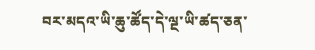བར་མདའ་ཡི་ཆུ་ཚོད་དེ་ལྔ་ཡི་ཚད་ཅན་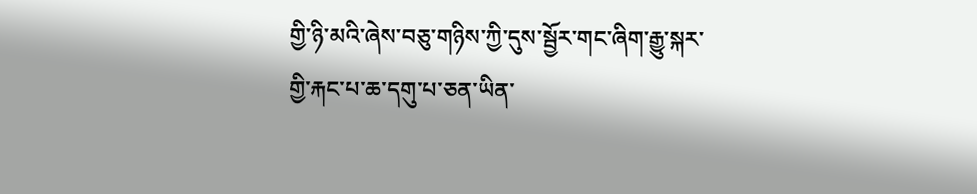གྱི་ཉི་མའི་ཞེས་བཅུ་གཉིས་ཀྱི་དུས་སྦྱོར་གང་ཞིག་རྒྱུ་སྐར་གྱི་རྐང་པ་ཆ་དགུ་པ་ཅན་ཡིན་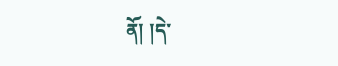ནོ། །དེ་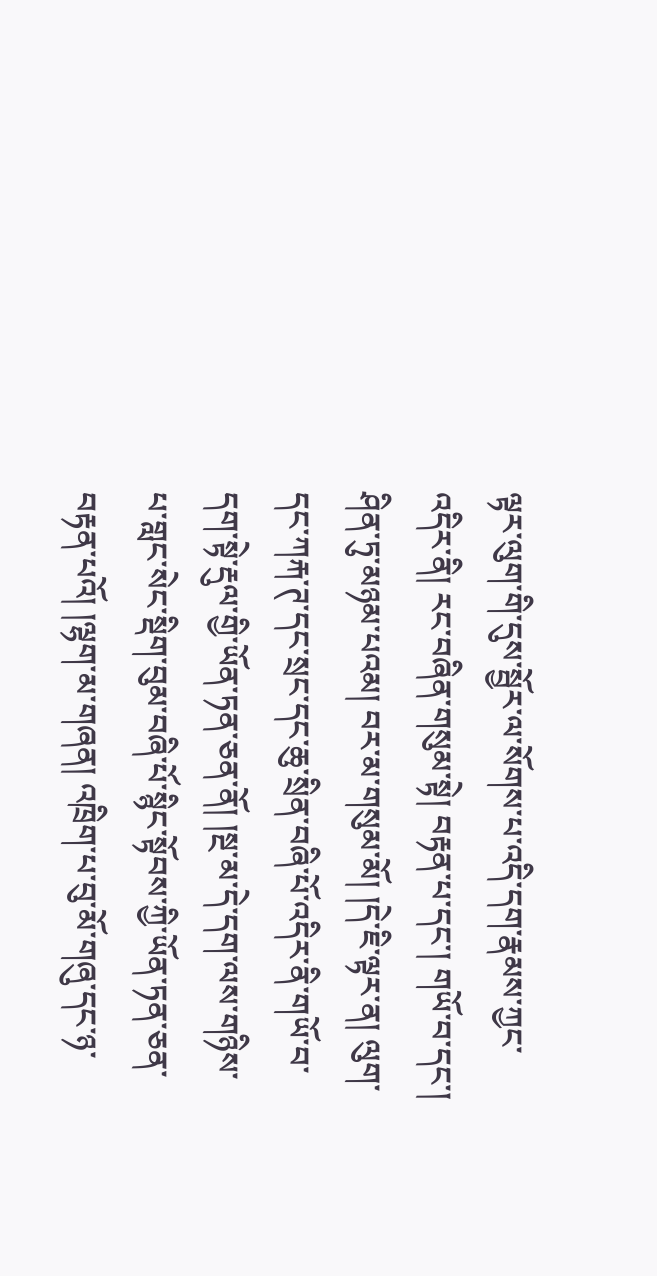ལྟར་ལུག་གི་དུས་སྦྱོར་ལ་སོགས་པ་འདི་དག་རྣམས་ཀྱང་འདིར་ནི། རང་བཞིན་གསུམ་སྟེ། བརྟན་པ་དང་། གཡོ་བ་དང་། ཤིན་ཏུ་མཉམ་པའམ། བར་མ་གསུམ་མོ། །དེ་ཇི་ལྟར་ན། ལུག་དང་ཀརྐ་ཊ་དང་སྲང་དང་ཆུ་སྲིན་བཞི་པོ་འདིར་ནི་གཡོ་བ་དག་སྟེ་རྡུལ་གྱི་ཡོན་ཏན་ཅན་ནོ། །སྔ་མ་དེ་དག་ལས་གཉིས་པ་གླང་སེང་སྡིག་བུམ་བཞི་པོ་སྙིང་སྟོབས་ཀྱི་ཡོན་ཏན་ཅན་བརྟན་པའོ། །ལྷག་མ་གཞན། འཁྲིག་པ་བུ་མོ་གཞུ་དང་ཉ་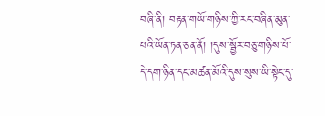བཞི་ནི། བརྟན་གཡོ་གཉིས་ཀྱི་རང་བཞིན་མུན་པའི་ཡོན་ཏན་ཅན་ནོ། །དུས་སྦྱོར་བཅུ་གཉིས་པོ་དེ་དག་ཉིན་དང་མཚན་མོའི་དུས་སུས་ཡི་སྟེང་དུ་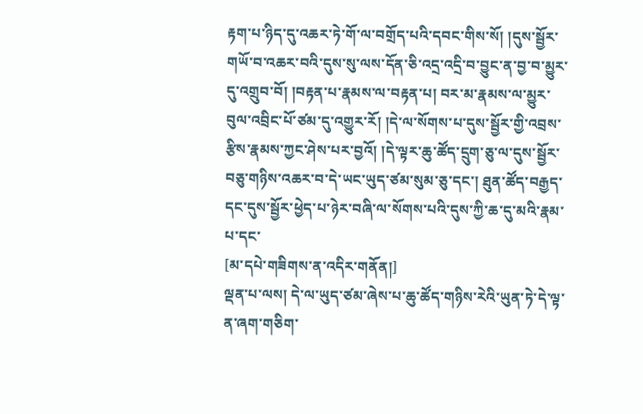རྟག་པ་ཉིད་དུ་འཆར་ཏེ་གོ་ལ་བགྲོད་པའི་དབང་གིས་སོ། །དུས་སྦྱོར་གཡོ་བ་འཆར་བའི་དུས་སུ་ལས་དོན་ཅི་འདྲ་འདྲི་བ་བྱུང་ན་བྱ་བ་མྱུར་དུ་འགྲུབ་བོ། །བརྟན་པ་རྣམས་ལ་བརྟན་པ། བར་མ་རྣམས་ལ་མྱུར་བུལ་འབྲིང་པོ་ཙམ་དུ་འགྱུར་རོ། །དེ་ལ་སོགས་པ་དུས་སྦྱོར་གྱི་འབྲས་རྩིས་རྣམས་ཀྱང་ཤེས་པར་བྱའོ། །དེ་ལྟར་ཆུ་ཚོད་དྲུག་ཅུ་ལ་དུས་སྦྱོར་བཅུ་གཉིས་འཆར་བ་དེ་ཡང་ཡུད་ཙམ་སུམ་ཅུ་དང་། ཐུན་ཚོད་བརྒྱད་དང་དུས་སྦྱོར་ཕྱེད་པ་ཉེར་བཞི་ལ་སོགས་པའི་དུས་ཀྱི་ཆ་དུ་མའི་རྣམ་པ་དང་
[མ་དཔེ་གཟིགས་ན་འདིར་གནོན།]
ལྡན་པ་ལས། དེ་ལ་ཡུད་ཙམ་ཞེས་པ་ཆུ་ཚོད་གཉིས་རེའི་ཡུན་ཏེ་དེ་ལྟ་ན་ཞག་གཅིག་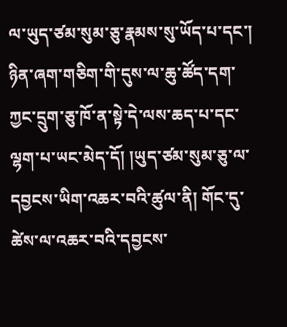ལ་ཡུད་ཙམ་སུམ་ཅུ་རྣམས་སུ་ཡོད་པ་དང་། ཉིན་ཞག་གཅིག་གི་དུས་ལ་ཆུ་ཚོད་དག་ཀྱང་དྲུག་ཅུ་ཁོ་ན་སྟེ་དེ་ལས་ཆད་པ་དང་ལྷག་པ་ཡང་མེད་དོ། །ཡུད་ཙམ་སུམ་ཅུ་ལ་དབྱངས་ཡིག་འཆར་བའི་ཚུལ་ནི། གོང་དུ་ཚེས་ལ་འཆར་བའི་དབྱངས་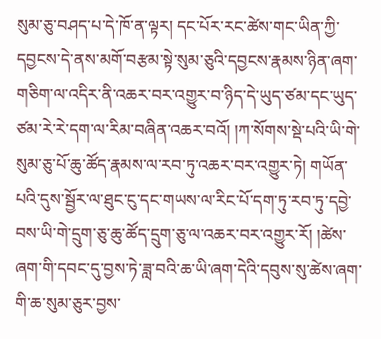སུམ་ཅུ་བཤད་པ་དེ་ཁོ་ན་ལྟར། དང་པོར་རང་ཚེས་གང་ཡིན་ཀྱི་དབྱངས་དེ་ནས་མགོ་བརྩམ་སྟེ་སུམ་ཅུའི་དབྱངས་རྣམས་ཉིན་ཞག་གཅིག་ལ་འདིར་ནི་འཆར་བར་འགྱུར་བ་ཉིད་དེ་ཡུད་ཙམ་དང་ཡུད་ཙམ་རེ་རེ་དག་ལ་རིམ་བཞིན་འཆར་བའོ། །ཀ་སོགས་སྡེ་པའི་ཡི་གེ་སུམ་ཅུ་པོ་ཆུ་ཚོད་རྣམས་ལ་རབ་ཏུ་འཆར་བར་འགྱུར་ཏེ། གཡོན་པའི་དུས་སྦྱོར་ལ་ཐུང་ངུ་དང་གཡས་ལ་རིང་པོ་དག་ཏུ་རབ་ཏུ་དབྱེ་བས་ཡི་གེ་དྲུག་ཅུ་ཆུ་ཚོད་དྲུག་ཅུ་ལ་འཆར་བར་འགྱུར་རོ། །ཚེས་ཞག་གི་དབང་དུ་བྱས་ཏེ་ཟླ་བའི་ཆ་ཡི་ཞག་དེའི་དབུས་སུ་ཚེས་ཞག་གི་ཆ་སུམ་ཅུར་བྱས་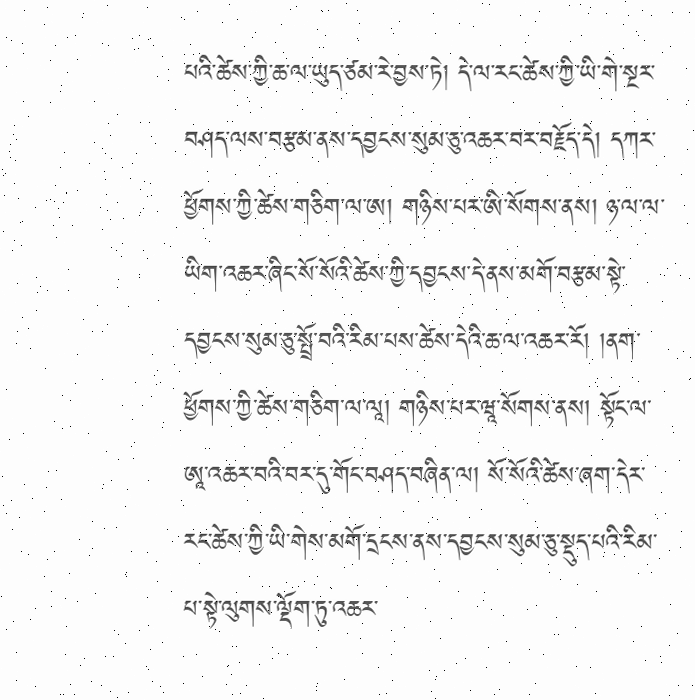པའི་ཚེས་ཀྱི་ཆ་ལ་ཡུད་ཙམ་རེ་བྱས་ཏེ། དེ་ལ་རང་ཚེས་ཀྱི་ཡི་གེ་སྔར་བཤད་ལས་བརྩམ་ནས་དབྱངས་སུམ་ཅུ་འཆར་བར་བརྗོད་དེ། དཀར་ཕྱོགས་ཀྱི་ཚེས་གཅིག་ལ་ཨ། གཉིས་པར་ཨི་སོགས་ནས། ཉ་ལ་ལ་ཡིག་འཆར་ཞིང་སོ་སོའི་ཚེས་ཀྱི་དབྱངས་དེ་ནས་མགོ་བརྩམ་སྟེ་དབྱངས་སུམ་ཅུ་སྤྲོ་བའི་རིམ་པས་ཚེས་དེའི་ཆ་ལ་འཆར་རོ། །ནག་ཕྱོགས་ཀྱི་ཚེས་གཅིག་ལ་ལཱ། གཉིས་པར་ཝཱ་སོགས་ནས། སྟོང་ལ་ཨཱ་འཆར་བའི་བར་དུ་གོང་བཤད་བཞིན་ལ། སོ་སོའི་ཚེས་ཞག་དེར་རང་ཚེས་ཀྱི་ཡི་གེས་མགོ་དྲངས་ནས་དབྱངས་སུམ་ཅུ་སྡུད་པའི་རིམ་པ་སྟེ་ལུགས་ལྡོག་ཏུ་འཆར་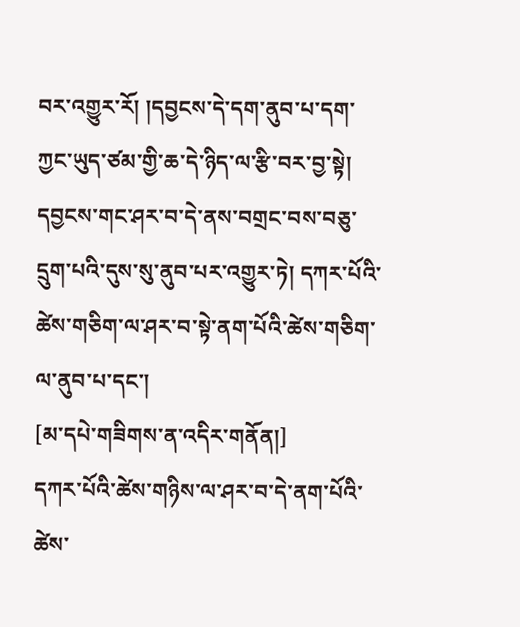བར་འགྱུར་རོ། །དབྱངས་དེ་དག་ནུབ་པ་དག་ཀྱང་ཡུད་ཙམ་གྱི་ཆ་དེ་ཉིད་ལ་རྩི་བར་བྱ་སྟེ། དབྱངས་གང་ཤར་བ་དེ་ནས་བགྲང་བས་བཅུ་དྲུག་པའི་དུས་སུ་ནུབ་པར་འགྱུར་ཏེ། དཀར་པོའི་ཚེས་གཅིག་ལ་ཤར་བ་སྟེ་ནག་པོའི་ཚེས་གཅིག་ལ་ནུབ་པ་དང་།
[མ་དཔེ་གཟིགས་ན་འདིར་གནོན།]
དཀར་པོའི་ཚེས་གཉིས་ལ་ཤར་བ་དེ་ནག་པོའི་ཚེས་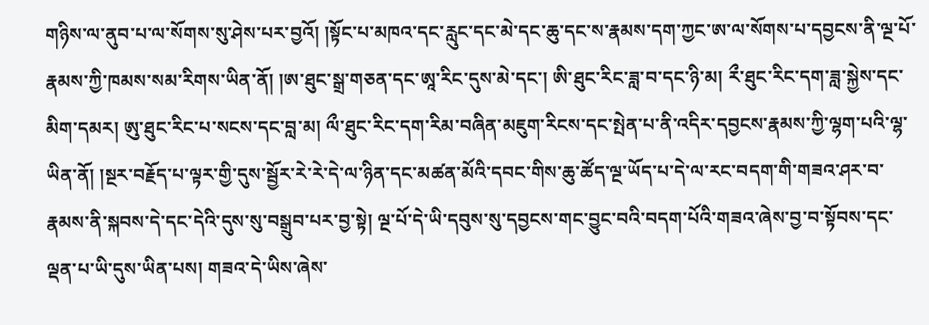གཉིས་ལ་ནུབ་པ་ལ་སོགས་སུ་ཤེས་པར་བྱའོ། །སྟོང་པ་མཁའ་དང་རླུང་དང་མེ་དང་ཆུ་དང་ས་རྣམས་དག་ཀྱང་ཨ་ལ་སོགས་པ་དབྱངས་ནི་ལྔ་པོ་རྣམས་ཀྱི་ཁམས་སམ་རིགས་ཡིན་ནོ། །ཨ་ཐུང་སྒྲ་གཅན་དང་ཨཱ་རིང་དུས་མེ་དང་། ཨི་ཐུང་རིང་ཟླ་བ་དང་ཉི་མ། རྀ་ཐུང་རིང་དག་ཟླ་སྐྱེས་དང་མིག་དམར། ཨུ་ཐུང་རིང་པ་སངས་དང་བླ་མ། ལྀ་ཐུང་རིང་དག་རིམ་བཞིན་མཇུག་རིངས་དང་སྤེན་པ་ནི་འདིར་དབྱངས་རྣམས་ཀྱི་ལྷག་པའི་ལྷ་ཡིན་ནོ། །སྔར་བརྗོད་པ་ལྟར་གྱི་དུས་སྦྱོར་རེ་རེ་དེ་ལ་ཉིན་དང་མཚན་མོའི་དབང་གིས་ཆུ་ཚོད་ལྔ་ཡོད་པ་དེ་ལ་རང་བདག་གི་གཟའ་ཤར་བ་རྣམས་ནི་སྐབས་དེ་དང་དེའི་དུས་སུ་བསྒྲུབ་པར་བྱ་སྟེ། ལྔ་པོ་དེ་ཡི་དབུས་སུ་དབྱངས་གང་བྱུང་བའི་བདག་པོའི་གཟའ་ཞེས་བྱ་བ་སྟོབས་དང་ལྡན་པ་ཡི་དུས་ཡིན་པས། གཟའ་དེ་ཡིས་ཞེས་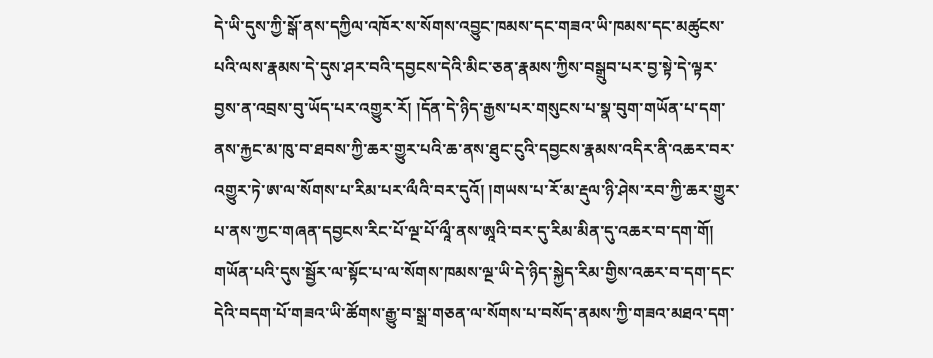དེ་ཡི་དུས་ཀྱི་སྒོ་ནས་དཀྱིལ་འཁོར་ས་སོགས་འབྱུང་ཁམས་དང་གཟའ་ཡི་ཁམས་དང་མཚུངས་པའི་ལས་རྣམས་དེ་དུས་ཤར་བའི་དབྱངས་དེའི་མིང་ཅན་རྣམས་ཀྱིས་བསྒྲུབ་པར་བྱ་སྟེ་དེ་ལྟར་བྱས་ན་འབྲས་བུ་ཡོད་པར་འགྱུར་རོ། །དོན་དེ་ཉིད་རྒྱས་པར་གསུངས་པ་སྣ་བུག་གཡོན་པ་དག་ནས་རྐྱང་མ་ཁུ་བ་ཐབས་ཀྱི་ཆར་གྱུར་པའི་ཆ་ནས་ཐུང་ངུའི་དབྱངས་རྣམས་འདིར་ནི་འཆར་བར་འགྱུར་ཏེ་ཨ་ལ་སོགས་པ་རིམ་པར་ལྀའི་བར་དུའོ། །གཡས་པ་རོ་མ་རྡུལ་ཉི་ཤེས་རབ་ཀྱི་ཆར་གྱུར་པ་ནས་ཀྱང་གཞན་དབྱངས་རིང་པོ་ལྔ་པོ་ལཱྀ་ནས་ཨཱའི་བར་དུ་རིམ་མིན་དུ་འཆར་བ་དག་གོ། གཡོན་པའི་དུས་སྦྱོར་ལ་སྟོང་པ་ལ་སོགས་ཁམས་ལྔ་ཡི་དེ་ཉིད་སྐྱེད་རིམ་གྱིས་འཆར་བ་དག་དང་དེའི་བདག་པོ་གཟའ་ཡི་ཚོགས་རྒྱུ་བ་སྒྲ་གཅན་ལ་སོགས་པ་བསོད་ནམས་ཀྱི་གཟའ་མཐའ་དག་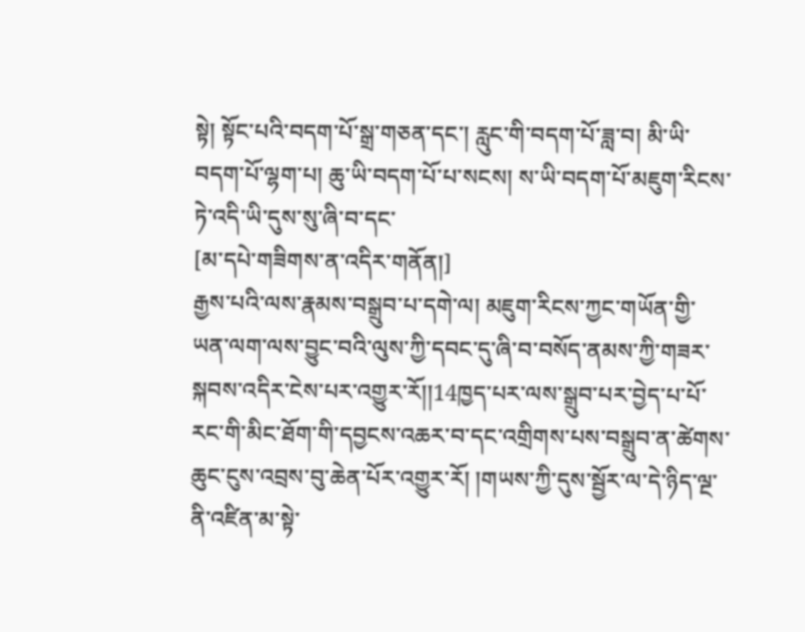སྟེ། སྟོང་པའི་བདག་པོ་སྒྲ་གཅན་དང་། རླུང་གི་བདག་པོ་ཟླ་བ། མི་ཡི་བདག་པོ་ལྷག་པ། ཆུ་ཡི་བདག་པོ་པ་སངས། ས་ཡི་བདག་པོ་མཇུག་རིངས་ཏེ་འདི་ཡི་དུས་སུ་ཞི་བ་དང་
[མ་དཔེ་གཟིགས་ན་འདིར་གནོན།]
རྒྱས་པའི་ལས་རྣམས་བསྒྲུབ་པ་དགེ་ལ། མཇུག་རིངས་ཀྱང་གཡོན་གྱི་ཡན་ལག་ལས་བྱུང་བའི་ལུས་ཀྱི་དབང་དུ་ཞི་བ་བསོད་ནམས་ཀྱི་གཟར་སྐབས་འདིར་ངེས་པར་འགྱུར་རོ།།14ཁྱད་པར་ལས་སྒྲུབ་པར་བྱེད་པ་པོ་རང་གི་མིང་ཐོག་གི་དབྱངས་འཆར་བ་དང་འགྲིགས་པས་བསྒྲུབ་ན་ཚེགས་ཆུང་ངུས་འབྲས་བུ་ཆེན་པོར་འགྱུར་རོ། །གཡས་ཀྱི་དུས་སྦྱོར་ལ་དེ་ཉིད་ལྔ་ནི་འཛིན་མ་སྟེ་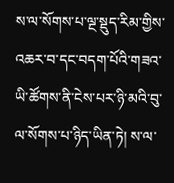ས་ལ་སོགས་པ་ལྔ་སྡུད་རིམ་གྱིས་འཆར་བ་དང་བདག་པོའི་གཟའ་ཡི་ཚོགས་ནི་ངེས་པར་ཉི་མའི་བུ་ལ་སོགས་པ་ཉིད་ཡིན་ཏེ། ས་ལ་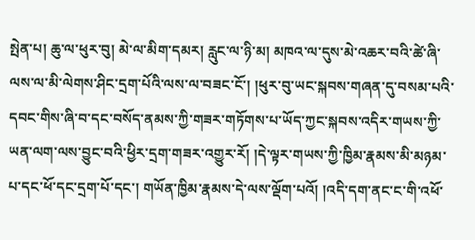སྤེན་པ། ཆུ་ལ་ཕུར་བུ། མེ་ལ་མིག་དམར། རླུང་ལ་ཉི་མ། མཁའ་ལ་དུས་མེ་འཆར་བའི་ཚེ་ཞི་ལས་ལ་མི་ལེགས་ཤིང་དྲག་པོའི་ལས་ལ་བཟང་ངོ་། །ཕུར་བུ་ཡང་སྐབས་གཞན་དུ་བསམ་པའི་དབང་གིས་ཞི་བ་དང་བསོད་ནམས་ཀྱི་གཟར་གཏོགས་པ་ཡོད་ཀྱང་སྐབས་འདིར་གཡས་ཀྱི་ཡན་ལག་ལས་བྱུང་བའི་ཕྱིར་དྲག་གཟར་འགྱུར་རོ། །དེ་ལྟར་གཡས་ཀྱི་ཁྱིམ་རྣམས་མི་མཉམ་པ་དང་ཕོ་དང་དྲག་པོ་དང་། གཡོན་ཁྱིམ་རྣམས་དེ་ལས་ལྡོག་པའོ། །འདི་དག་ནང་ང་གི་འཕོ་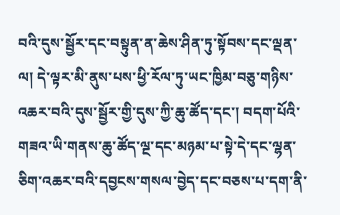བའི་དུས་སྦྱོར་དང་བསྟུན་ན་ཆེས་ཤིན་ཏུ་སྟོབས་དང་ལྡན་ལ། དེ་ལྟར་མི་ནུས་པས་ཕྱི་རོལ་ཏུ་ཡང་ཁྱིམ་བཅུ་གཉིས་འཆར་བའི་དུས་སྦྱོར་གྱི་དུས་ཀྱི་ཆུ་ཚོད་དང་། བདག་པོའི་གཟའ་ཡི་གནས་ཆུ་ཚོད་ལྔ་དང་མཉམ་པ་སྟེ་དེ་དང་ལྷན་ཅིག་འཆར་བའི་དབྱངས་གསལ་བྱེད་དང་བཅས་པ་དག་ནི་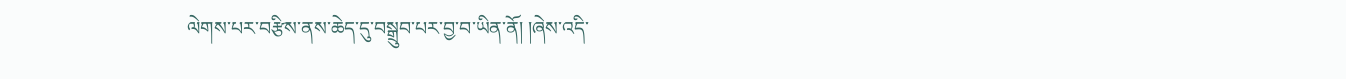ལེགས་པར་བརྩིས་ནས་ཆེད་དུ་བསྒྲུབ་པར་བྱ་བ་ཡིན་ནོ། །ཞེས་འདི་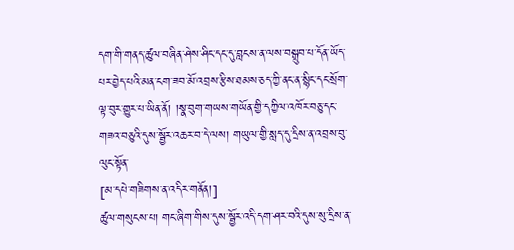དག་གི་གནད་ཚུལ་བཞིན་ཤེས་ཤིང་དང་དུ་བླངས་ན་ལས་བསྒྲུབ་པ་དོན་ཡོད་པར་བྱེད་པའི་མན་ངག་ཟབ་མོ་འབྲས་རྩིས་ཐམས་ཅད་ཀྱི་ནང་ན་སྙིང་དང་སྲོག་ལྟ་བུར་གྱུར་པ་ཡིན་ནོ། །སྣ་བུག་གཡས་གཡོན་གྱི་དཀྱིལ་འཁོར་བཅུ་དང་གཟའ་བཅུའི་དུས་སྦྱོར་འཆར་བ་དེ་ལས། གཡུལ་གྱི་སླད་དུ་དྲིས་ན་འབྲས་བུ་ལུང་སྟོན་
[མ་དཔེ་གཟིགས་ན་འདིར་གནོན།]
ཚུལ་གསུངས་པ། གང་ཞིག་གིས་དུས་སྦྱོར་འདི་དག་ཤར་བའི་དུས་སུ་དྲིས་ན་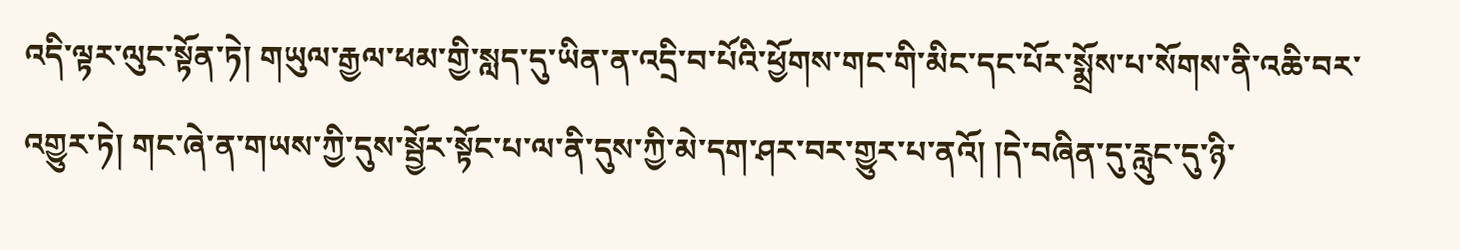འདི་ལྟར་ལུང་སྟོན་ཏེ། གཡུལ་རྒྱལ་ཕམ་གྱི་སླད་དུ་ཡིན་ན་འདྲི་བ་པོའི་ཕྱོགས་གང་གི་མིང་དང་པོར་སྨྲོས་པ་སོགས་ནི་འཆི་བར་འགྱུར་ཏེ། གང་ཞེ་ན་གཡས་ཀྱི་དུས་སྦྱོར་སྟོང་པ་ལ་ནི་དུས་ཀྱི་མེ་དག་ཤར་བར་གྱུར་པ་ནའོ། །དེ་བཞིན་དུ་རླུང་དུ་ཉི་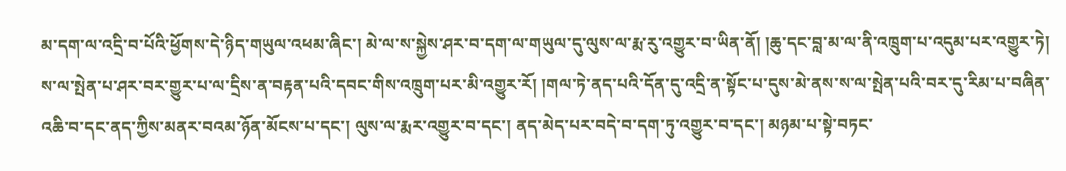མ་དག་ལ་འདྲི་བ་པོའི་ཕྱོགས་དེ་ཉིད་གཡུལ་འཕམ་ཞིང་། མེ་ལ་ས་སྐྱེས་ཤར་བ་དག་ལ་གཡུལ་དུ་ལུས་ལ་རྨ་རུ་འགྱུར་བ་ཡིན་ནོ། །ཆུ་དང་བླ་མ་ལ་ནི་འཁྲུག་པ་འདུམ་པར་འགྱུར་ཏེ། ས་ལ་སྤེན་པ་ཤར་བར་གྱུར་པ་ལ་དྲིས་ན་བརྟན་པའི་དབང་གིས་འཁྲུག་པར་མི་འགྱུར་རོ། །གལ་ཏེ་ནད་པའི་དོན་དུ་འདྲི་ན་སྟོང་པ་དུས་མེ་ནས་ས་ལ་སྤེན་པའི་བར་དུ་རིམ་པ་བཞིན་འཆི་བ་དང་ནད་ཀྱིས་མནར་བའམ་ཉོན་མོངས་པ་དང་། ལུས་ལ་རྨར་འགྱུར་བ་དང་། ནད་མེད་པར་བདེ་བ་དག་ཏུ་འགྱུར་བ་དང་། མཉམ་པ་སྟེ་བཏང་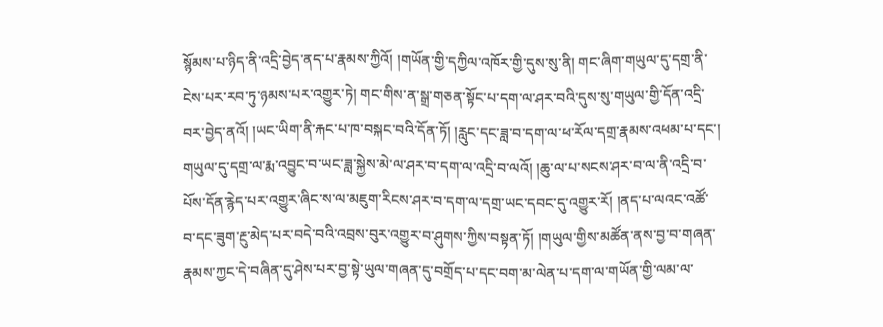སྙོམས་པ་ཉིད་ནི་འདྲི་བྱེད་ནད་པ་རྣམས་ཀྱིའོ། །གཡོན་གྱི་དཀྱིལ་འཁོར་གྱི་དུས་སུ་ནི། གང་ཞིག་གཡུལ་དུ་དགྲ་ནི་ངེས་པར་རབ་ཏུ་ཉམས་པར་འགྱུར་ཏེ། གང་གིས་ན་སྒྲ་གཅན་སྟོང་པ་དག་ལ་ཤར་བའི་དུས་སུ་གཡུལ་གྱི་དོན་འདྲི་བར་བྱེད་ནའོ། །ཡང་ཡིག་ནི་རྐང་པ་ཁ་བསྐང་བའི་དོན་ཏོ། །རླུང་དང་ཟླ་བ་དག་ལ་ཕ་རོལ་དགྲ་རྣམས་འཕམ་པ་དང་། གཡུལ་དུ་དགྲ་ལ་རྨ་འབྱུང་བ་ཡང་ཟླ་སྐྱེས་མེ་ལ་ཤར་བ་དག་ལ་འདྲི་བ་ལའོ། །ཆུ་ལ་པ་སངས་ཤར་བ་ལ་ནི་འདྲི་བ་པོས་དོན་རྙེད་པར་འགྱུར་ཞིང་ས་ལ་མཇུག་རིངས་ཤར་བ་དག་ལ་དགྲ་ཡང་དབང་དུ་འགྱུར་རོ། །ནད་པ་ལའང་འཚོ་བ་དང་ཟུག་རྔུ་མེད་པར་བདེ་བའི་འབྲས་བུར་འགྱུར་བ་ཤུགས་ཀྱིས་བསྟན་ཏོ། །གཡུལ་གྱིས་མཚོན་ནས་བྱ་བ་གཞན་རྣམས་ཀྱང་དེ་བཞིན་དུ་ཤེས་པར་བྱ་སྟེ་ཡུལ་གཞན་དུ་བགྲོད་པ་དང་བག་མ་ལེན་པ་དག་ལ་གཡོན་གྱི་ལམ་ལ་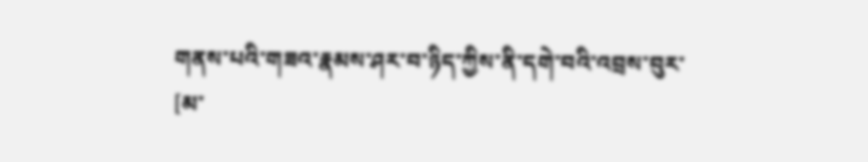གནས་པའི་གཟའ་རྣམས་ཤར་བ་ཉིད་ཀྱིས་ནི་དགེ་བའི་འབྲས་བུར་
[མ་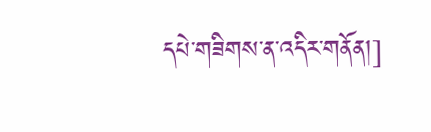དཔེ་གཟིགས་ན་འདིར་གནོན།]